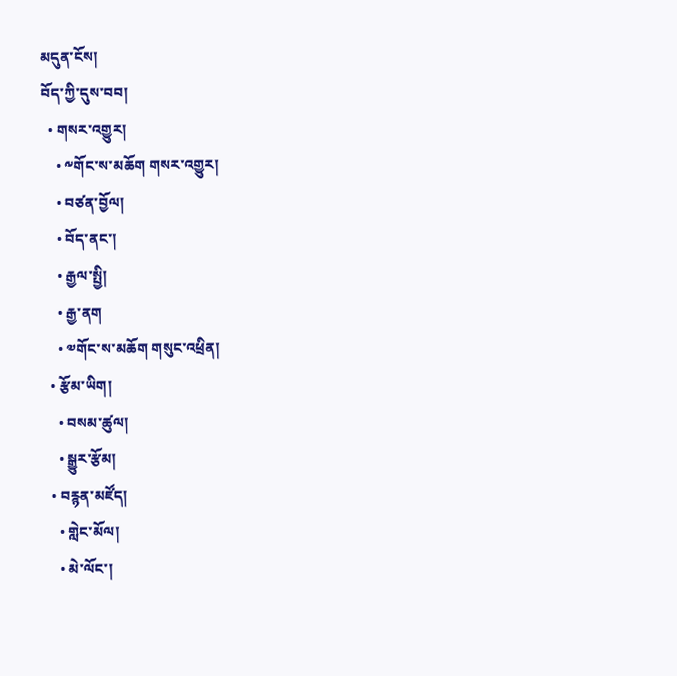མདུན་ངོས།
བོད་ཀྱི་དུས་བབ།
  • གསར་འགྱུར།
    • ༸གོང་ས་མཆོག གསར་འགྱུར།
    • བཙན་བྱོལ།
    • བོད་ནང་།
    • རྒྱལ་སྤྱི།
    • རྒྱ་ནག
    • ༧གོང་ས་མཆོག གསུང་འཕྲིན།
  • རྩོམ་ཡིག།
    • བསམ་ཚུལ།
    • སྒྱུར་རྩོམ།
  • བརྙན་མཛོད།
    • གླེང་མོལ།
    • མེ་ལོང་།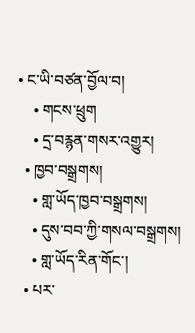• ང་ཡི་བཙན་བྱོལ་བ།
    • གངས་ཕྲུག
    • དྲ་བརྙན་གསར་འགྱུར།
  • ཁྱབ་བསྒྲགས།
    • གླ་ཡོད་ཁྱབ་བསྒྲགས།
    • དུས་བབ་ཀྱི་གསལ་བསྒྲགས།
    • གླ་ཡོད་རིན་གོང་།
  • པར་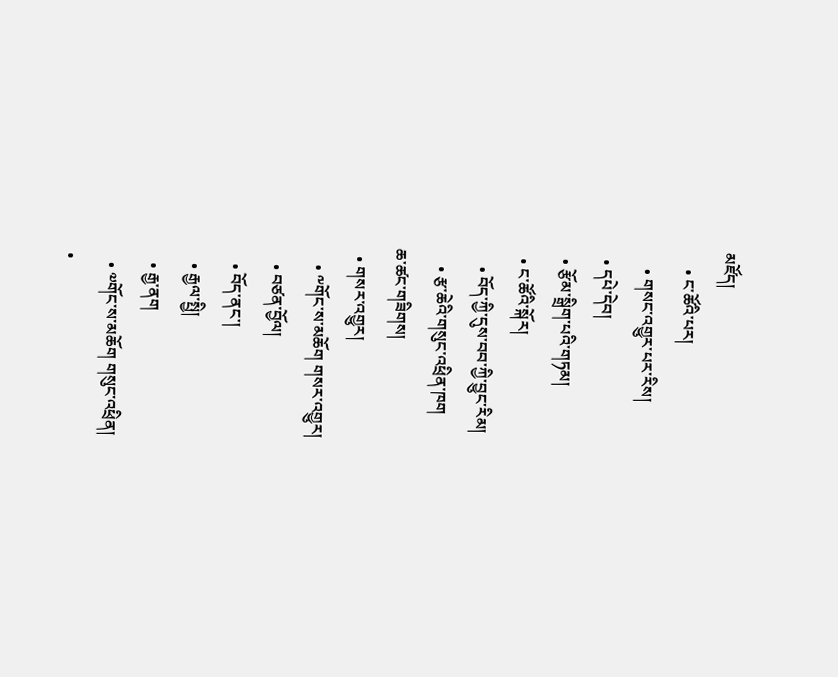མཛོད།
    • ང་ཚོའི་པར།
    • གསང་འགྱུར་པར་རིས།
  • དཔེ་དེབ།
  • རྩོམ་སྒྲིག་པའི་གཏམ།
  • ང་ཚོའི་སྐོར།
    • བོད་ཀྱི་དུས་བབ་ཀྱི་བྱུང་རིམ།
    • རྩ་ཆེའི་གསུང་འཕྲིན་ཁག
ཆ་ཚང་གཟིགས།
  • གསར་འགྱུར།
    • ༸གོང་ས་མཆོག གསར་འགྱུར།
    • བཙན་བྱོལ།
    • བོད་ནང་།
    • རྒྱལ་སྤྱི།
    • རྒྱ་ནག
    • ༧གོང་ས་མཆོག གསུང་འཕྲིན།
  •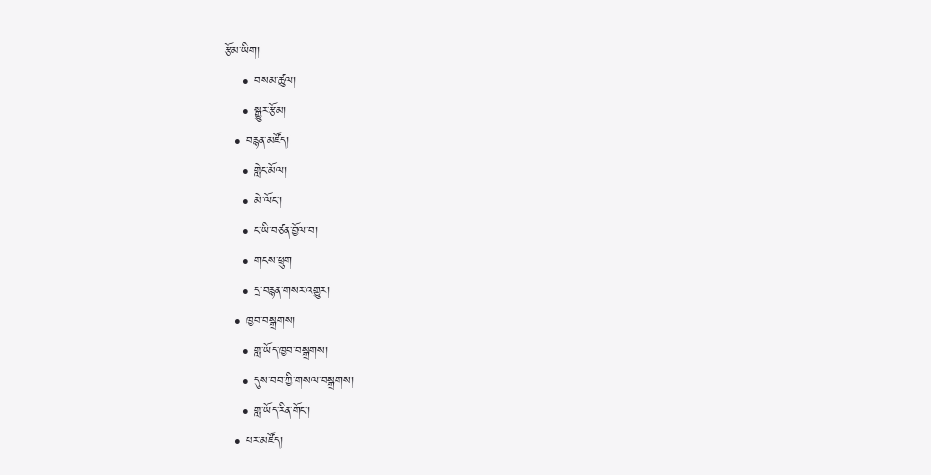རྩོམ་ཡིག།
    • བསམ་ཚུལ།
    • སྒྱུར་རྩོམ།
  • བརྙན་མཛོད།
    • གླེང་མོལ།
    • མེ་ལོང་།
    • ང་ཡི་བཙན་བྱོལ་བ།
    • གངས་ཕྲུག
    • དྲ་བརྙན་གསར་འགྱུར།
  • ཁྱབ་བསྒྲགས།
    • གླ་ཡོད་ཁྱབ་བསྒྲགས།
    • དུས་བབ་ཀྱི་གསལ་བསྒྲགས།
    • གླ་ཡོད་རིན་གོང་།
  • པར་མཛོད།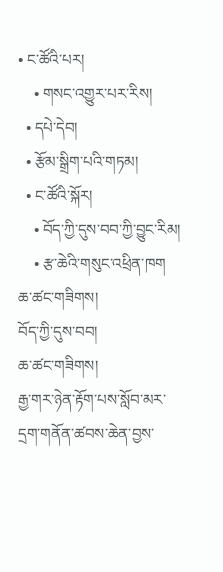• ང་ཚོའི་པར།
    • གསང་འགྱུར་པར་རིས།
  • དཔེ་དེབ།
  • རྩོམ་སྒྲིག་པའི་གཏམ།
  • ང་ཚོའི་སྐོར།
    • བོད་ཀྱི་དུས་བབ་ཀྱི་བྱུང་རིམ།
    • རྩ་ཆེའི་གསུང་འཕྲིན་ཁག
ཆ་ཚང་གཟིགས།
བོད་ཀྱི་དུས་བབ།
ཆ་ཚང་གཟིགས།
རྒྱ་གར་ཉེན་རྟོག་པས་སློབ་མར་དྲག་གནོན་ཚབས་ཆེན་བྱས་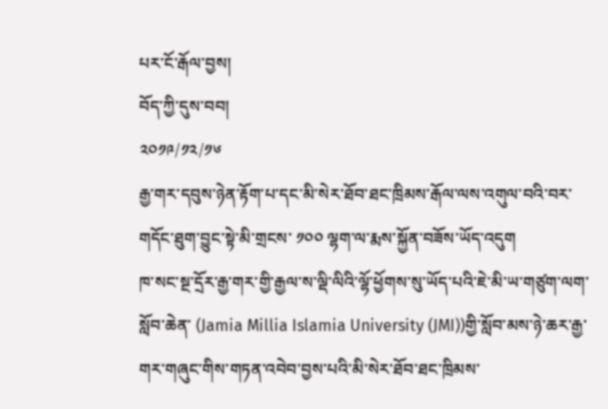པར་ངོ་རྒོལ་བྱས།
བོད་ཀྱི་དུས་བབ།
༢༠༡༩/༡༢/༡༦
རྒྱ་གར་དབུས་ཉེན་རྟོག་པ་དང་མི་སེར་ཐོབ་ཐང་ཁྲིམས་རྒོལ་ལས་འགུལ་བའི་བར་གདོང་ཐུག་བྱུང་སྟེ་མི་གྲངས་ ༡༠༠ ལྷག་ལ་རྨས་སྐྱོན་བཟོས་ཡོད་འདུག
ཁ་སང་སྔ་དྲོར་རྒྱ་གར་གྱི་རྒྱལ་ས་ལྡི་ལིའི་ལྷོ་ཕྱོགས་སུ་ཡོད་པའི་ཇེ་མི་ཡ་གཙུག་ལག་སློབ་ཆེན་ (Jamia Millia Islamia University (JMI))གྱི་སློབ་མས་ཉེ་ཆར་རྒྱ་གར་གཞུང་གིས་གཏན་འབེབ་བྱས་པའི་མི་སེར་ཐོབ་ཐང་ཁྲིམས་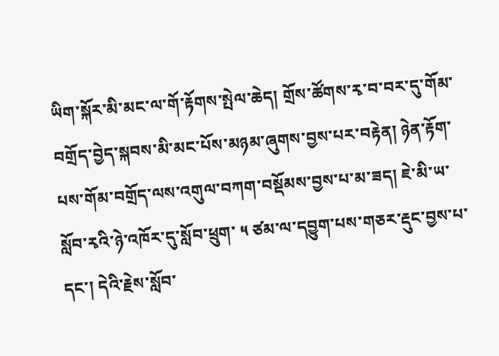ཡིག་སྐོར་མི་མང་ལ་གོ་རྟོགས་སྤེལ་ཆེད། གྲོས་ཚོགས་རྭ་བ་བར་དུ་གོམ་བགྲོད་བྱེད་སྐབས་མི་མང་པོས་མཉམ་ཞུགས་བྱས་པར་བརྟེན། ཉེན་རྟོག་པས་གོམ་བགྲོད་ལས་འགུལ་བཀག་བསྡོམས་བྱས་པ་མ་ཟད། ཇེ་མི་ཡ་སློབ་རྭའི་ཉེ་འཁོར་དུ་སློབ་ཕྲུག་ ༥ ཙམ་ལ་དབྱུག་པས་གཅར་རྡུང་བྱས་པ་དང་། དེའི་རྗེས་སློབ་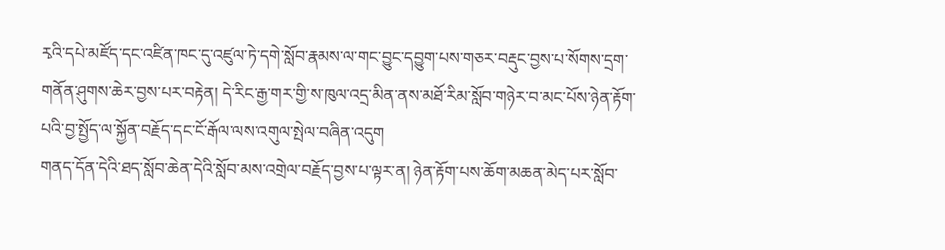རྭའི་དཔེ་མཛོད་དང་འཛིན་ཁང་དུ་འཛུལ་ཏེ་དགེ་སློབ་རྣམས་ལ་གང་བྱུང་དབྱུག་པས་གཅར་བརྡུང་བྱས་པ་སོགས་དྲག་གནོན་ཤུགས་ཆེར་བྱས་པར་བརྟེན། དེ་རིང་རྒྱ་གར་གྱི་ས་ཁུལ་འདྲ་མིན་ནས་མཐོ་རིམ་སློབ་གཉེར་བ་མང་པོས་ཉེན་རྟོག་པའི་བྱ་སྤྱོད་ལ་སྐྱོན་བརྗོད་དང་ངོ་རྒོལ་ལས་འགུལ་སྤེལ་བཞིན་འདུག
གནད་དོན་དེའི་ཐད་སློབ་ཆེན་དེའི་སློབ་མས་འགྲེལ་བརྗོད་བྱས་པ་ལྟར་ན། ཉེན་རྟོག་པས་ཆོག་མཆན་མེད་པར་སློབ་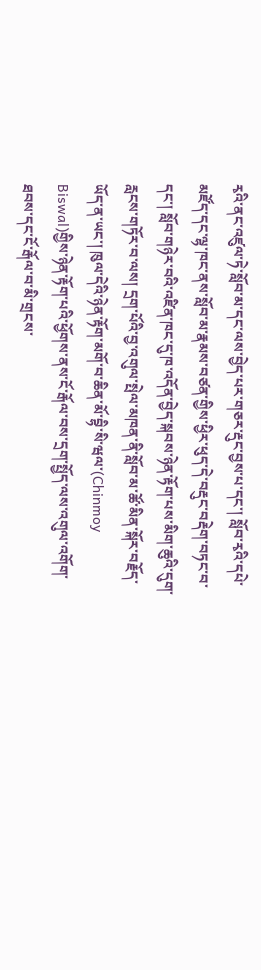རྭའི་ནང་འཛུལ་ཏེ་སློབ་མ་དང་ལས་བྱེད་པར་གཅར་རྡུང་བྱས་པ་དང་། སློབ་རྭའི་དཔེ་མཛོད་དང་ལྷ་ཁང་ནས་སློབ་མ་རྣམས་བཙན་གྱིས་ཕྱིར་ཕུད་དེ་བརྡུང་བརྡེག་བཏང་བ་དང་། སློབ་གཉེར་བའི་འཛིན་ཁང་དུ་ཁ་འདོན་བྱེད་སྐབས་ཉེན་རྟོག་པས་མིག་ཆུའི་དུག་རླངས་གཏོར་བ་ལས། དྲག་པོའི་བྱ་འགུལ་སྤེལ་མཁན་ནི་སློབ་མ་ཚོ་མིན་སྐོར་བརྗོད་ཡོད་ན་ཡང་། ཁུལ་དེའི་ཉེན་རྟོག་མགོ་བ་ཆིན་མོ་བྷི་སི་ཝལ་(Chinmoy Biswal)གྱིས་ཉེན་རྟོག་པའི་ཕྱོགས་ནས་ངོ་རྒོལ་བས་དྲག་སྤྱོད་ལས་འགུལ་འགོག་ཐབས་དང་ངོ་རྒོལ་བ་མི་གྲངས་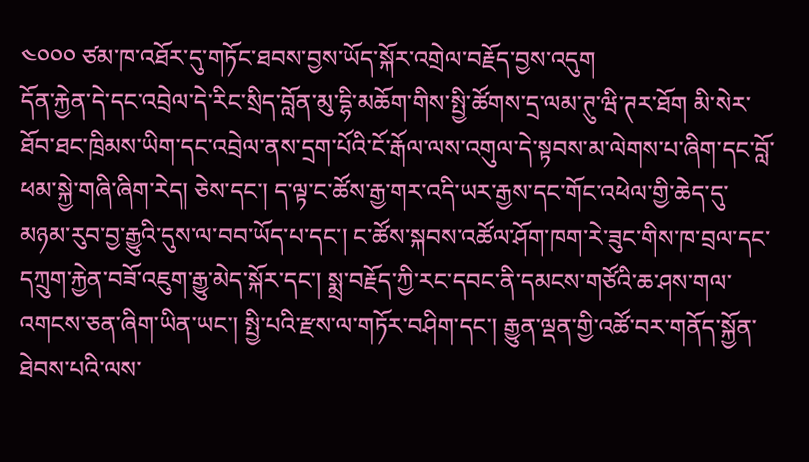༤༠༠༠ ཙམ་ཁ་འཐོར་དུ་གཏོང་ཐབས་བྱས་ཡོད་སྐོར་འགྲེལ་བརྗོད་བྱས་འདུག
དོན་རྐྱེན་དེ་དང་འབྲེལ་དེ་རིང་སྲིད་བློན་མུ་དྷི་མཆོག་གིས་སྤྱི་ཚོགས་དྲ་ལམ་ཊུ་ཝི་ཊར་ཐོག མི་སེར་ཐོབ་ཐང་ཁྲིམས་ཡིག་དང་འབྲེལ་ནས་དྲག་པོའི་ངོ་རྒོལ་ལས་འགུལ་དེ་སྟབས་མ་ལེགས་པ་ཞིག་དང་བློ་ཕམ་སྐྱེ་གཞི་ཞིག་རེད། ཅེས་དང་། ད་ལྟ་ང་ཚོས་རྒྱ་གར་འདི་ཡར་རྒྱས་དང་གོང་འཕེལ་གྱི་ཆེད་དུ་མཉམ་རུབ་བྱ་རྒྱུའི་དུས་ལ་བབ་ཡོད་པ་དང་། ང་ཚོས་སྐབས་འཚོལ་ཤོག་ཁག་རེ་ཟུང་གིས་ཁ་བྲལ་དང་དཀྲུག་རྐྱེན་བཟོ་འཇུག་རྒྱུ་མེད་སྐོར་དང་། སྨྲ་བརྗོད་ཀྱི་རང་དབང་ནི་དམངས་གཙོའི་ཆ་ཤས་གལ་འགངས་ཅན་ཞིག་ཡིན་ཡང་། སྤྱི་པའི་རྫས་ལ་གཏོར་བཤིག་དང་། རྒྱུན་ལྡན་གྱི་འཚོ་བར་གནོད་སྐྱོན་ཐེབས་པའི་ལས་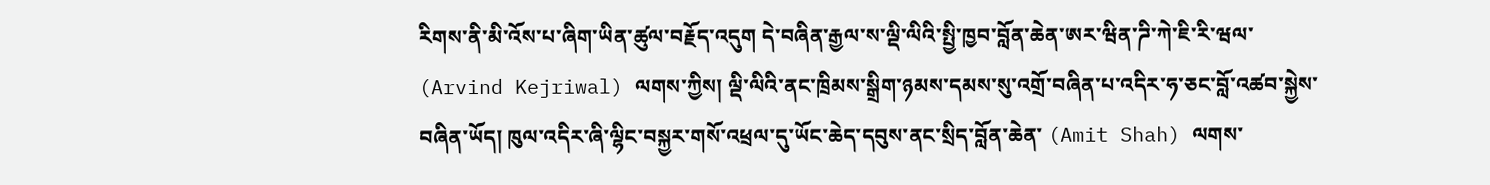རིགས་ནི་མི་འོས་པ་ཞིག་ཡིན་ཚུལ་བརྗོད་འདུག དེ་བཞིན་རྒྱལ་ས་ལྡི་ལིའི་སྤྱི་ཁྱབ་བློན་ཆེན་ཨར་ཝིན་ཌི་ཀེ་ཇི་རི་ཝལ་ (Arvind Kejriwal) ལགས་ཀྱིས། ལྡི་ལིའི་ནང་ཁྲིམས་སྒྲིག་ཉམས་དམས་སུ་འགྲོ་བཞིན་པ་འདིར་ཧ་ཅང་བློ་འཚབ་སྐྱེས་བཞིན་ཡོད། ཁུལ་འདིར་ཞི་ལྷིང་བསྐྱར་གསོ་འཕྲལ་དུ་ཡོང་ཆེད་དབུས་ནང་སྲིད་བློན་ཆེན་ (Amit Shah) ལགས་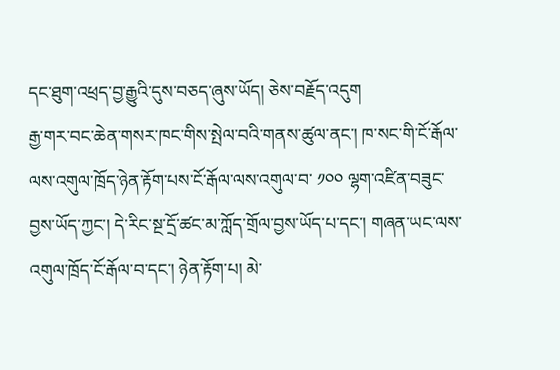དང་ཐུག་འཕྲད་བྱ་རྒྱུའི་དུས་བཅད་ཞུས་ཡོད། ཅེས་བརྗོད་འདུག
རྒྱ་གར་བང་ཆེན་གསར་ཁང་གིས་སྤེལ་བའི་གནས་ཚུལ་ནང་། ཁ་སང་གི་ངོ་རྒོལ་ལས་འགུལ་ཁྲོད་ཉེན་རྟོག་པས་ངོ་རྒོལ་ལས་འགུལ་བ་ ༡༠༠ ལྷག་འཛིན་བཟུང་བྱས་ཡོད་ཀྱང་། དེ་རིང་སྔ་དྲོ་ཚང་མ་ཀློད་གྲོལ་བྱས་ཡོད་པ་དང་། གཞན་ཡང་ལས་འགུལ་ཁྲོད་ངོ་རྒོལ་བ་དང་། ཉེན་རྟོག་པ། མེ་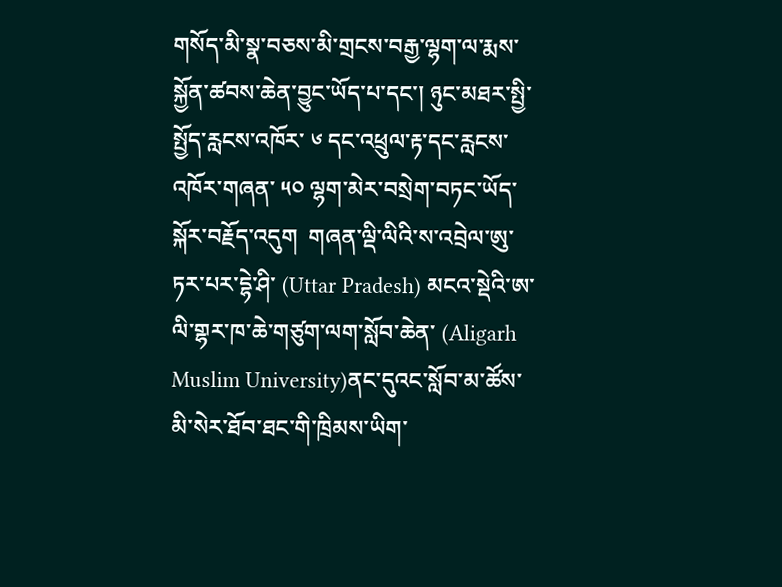གསོད་མི་སྣ་བཅས་མི་གྲངས་བརྒྱ་ལྷག་ལ་རྨས་སྐྱོན་ཚབས་ཆེན་བྱུང་ཡོད་པ་དང་། ཉུང་མཐར་སྤྱི་སྤྱོད་རླངས་འཁོར་ ༦ དང་འཕྲུལ་རྟ་དང་རླངས་འཁོར་གཞན་ ༥༠ ལྷག་མེར་བསྲེག་བཏང་ཡོད་སྐོར་བརྗོད་འདུག  གཞན་ལྡི་ལིའི་ས་འབྲེལ་ཨུ་ཏར་པར་དྷེ་ཤི་ (Uttar Pradesh) མངའ་སྡེའི་ཨ་ལི་གྷར་ཁ་ཆེ་གཙུག་ལག་སློབ་ཆེན་ (Aligarh Muslim University)ནང་དུའང་སློབ་མ་ཚོས་མི་སེར་ཐོབ་ཐང་གི་ཁྲིམས་ཡིག་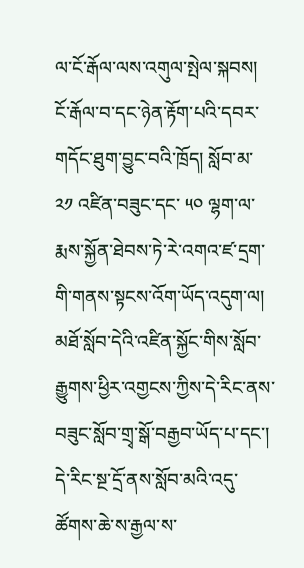ལ་ངོ་རྒོལ་ལས་འགུལ་སྤེལ་སྐབས། ངོ་རྒོལ་བ་དང་ཉེན་རྟོག་པའི་དབར་གདོང་ཐུག་བྱུང་བའི་ཁྲོད། སློབ་མ་ ༢༡ འཛིན་བཟུང་དང་ ༥༠ ལྷག་ལ་རྨས་སྐྱོན་ཐེབས་ཏེ་རེ་འགའ་ཛ་དྲག་གི་གནས་སྟངས་འོག་ཡོད་འདུག་ལ། མཐོ་སློབ་དེའི་འཛིན་སྐྱོང་གིས་སློབ་རྒྱུགས་ཕྱིར་འགྱངས་ཀྱིས་དེ་རིང་ནས་བཟུང་སློབ་གྲྭ་སྒོ་བརྒྱབ་ཡོད་པ་དང་། དེ་རིང་སྔ་དྲོ་ནས་སློབ་མའི་འདུ་ཚོགས་ཆེ་ས་རྒྱལ་ས་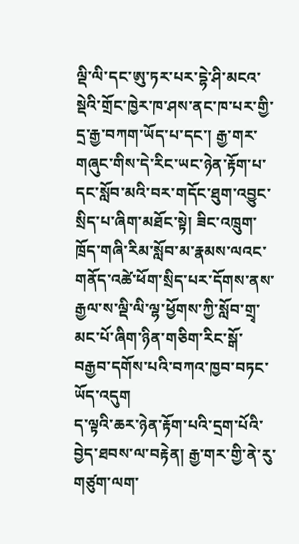ལྡི་ལི་དང་ཨུ་ཏར་པར་དྷེ་ཤི་མངའ་སྡེའི་གྲོང་ཁྱེར་ཁ་ཤས་ནང་ཁ་པར་གྱི་དྲ་རྒྱ་བཀག་ཡོད་པ་དང་། རྒྱ་གར་གཞུང་གིས་དེ་རིང་ཡང་ཉེན་རྟོག་པ་དང་སློབ་མའི་བར་གདོང་ཐུག་འབྱུང་སྲིད་པ་ཞིག་མཐོང་སྟེ། ཟིང་འཁྲུག་ཁྲོད་གཞི་རིམ་སློབ་མ་རྣམས་ལའང་གནོད་འཚེ་ཕོག་སྲིད་པར་དོགས་ནས་རྒྱལ་ས་ལྡི་ལི་ལྷ་ཕྱོགས་ཀྱི་སློབ་གྲྭ་མང་པོ་ཞིག་ཉིན་གཅིག་རིང་སྒོ་བརྒྱབ་དགོས་པའི་བཀའ་ཁྱབ་བཏང་ཡོད་འདུག
ད་ལྟའི་ཆར་ཉེན་རྟོག་པའི་དྲག་པོའི་བྱེད་ཐབས་ལ་བརྟེན། རྒྱ་གར་གྱི་ནེ་རུ་གཙུག་ལག་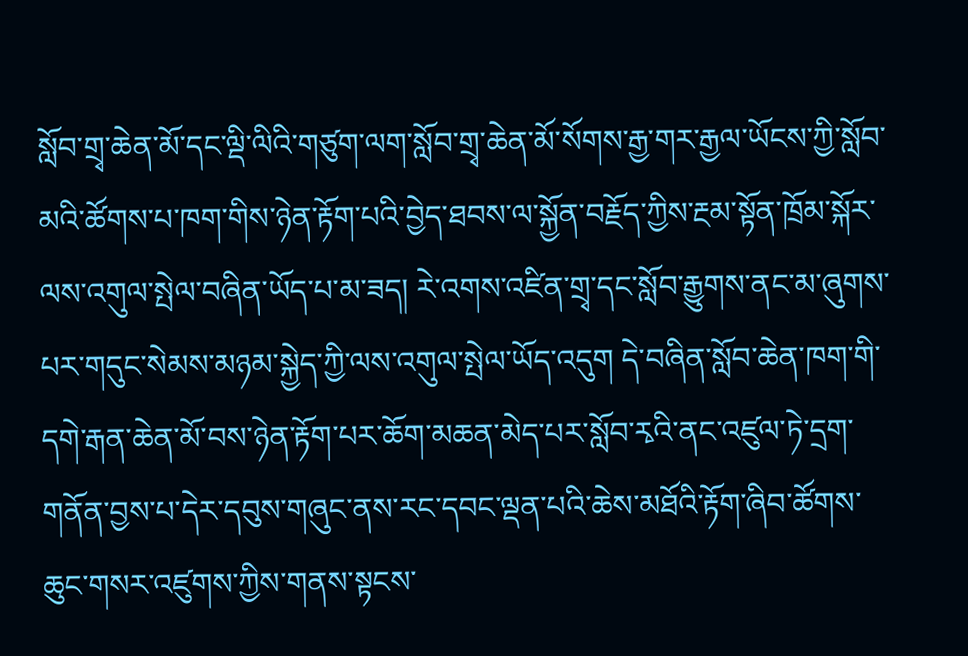སློབ་གྲྭ་ཆེན་མོ་དང་ལྡི་ལིའི་གཙུག་ལག་སློབ་གྲྭ་ཆེན་མོ་སོགས་རྒྱ་གར་རྒྱལ་ཡོངས་ཀྱི་སློབ་མའི་ཚོགས་པ་ཁག་གིས་ཉེན་རྟོག་པའི་བྱེད་ཐབས་ལ་སྐྱོན་བརྗོད་ཀྱིས་རྔམ་སྟོན་ཁྲོམ་སྐོར་ལས་འགུལ་སྤེལ་བཞིན་ཡོད་པ་མ་ཟད། རེ་འགས་འཛིན་གྲྭ་དང་སློབ་རྒྱུགས་ནང་མ་ཞུགས་པར་གདུང་སེམས་མཉམ་སྐྱེད་ཀྱི་ལས་འགུལ་སྤེལ་ཡོད་འདུག དེ་བཞིན་སློབ་ཆེན་ཁག་གི་དགེ་རྒན་ཆེན་མོ་བས་ཉེན་རྟོག་པར་ཆོག་མཆན་མེད་པར་སློབ་རྭའི་ནང་འཛུལ་ཏེ་དྲག་གནོན་བྱས་པ་དེར་དབུས་གཞུང་ནས་རང་དབང་ལྡན་པའི་ཆེས་མཐོའི་རྟོག་ཞིབ་ཚོགས་ཆུང་གསར་འཛུགས་ཀྱིས་གནས་སྟངས་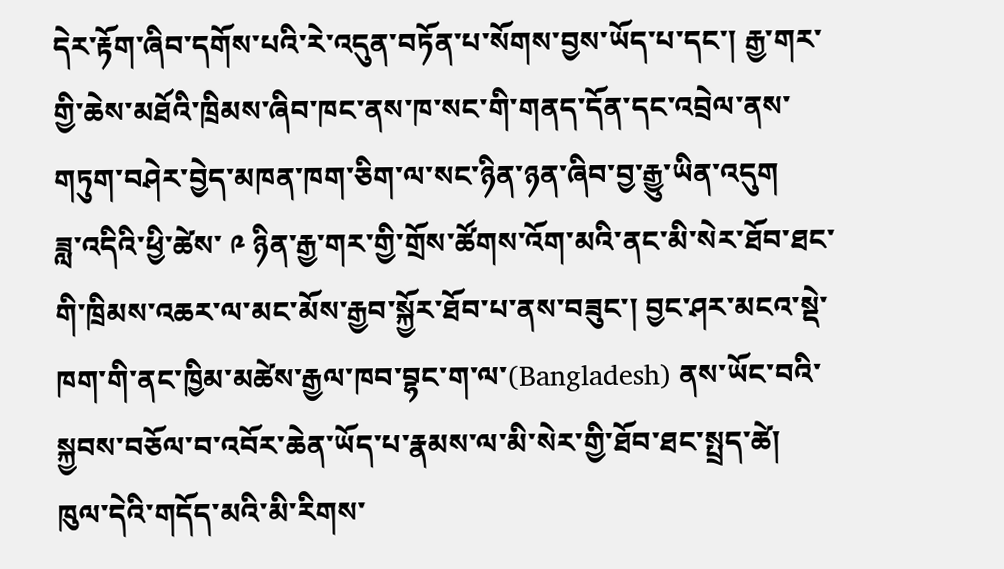དེར་རྟོག་ཞིབ་དགོས་པའི་རེ་འདུན་བཏོན་པ་སོགས་བྱས་ཡོད་པ་དང་། རྒྱ་གར་གྱི་ཆེས་མཐོའི་ཁྲིམས་ཞིབ་ཁང་ནས་ཁ་སང་གི་གནད་དོན་དང་འབྲེལ་ནས་གཏུག་བཤེར་བྱེད་མཁན་ཁག་ཅིག་ལ་སང་ཉིན་ཉན་ཞིབ་བྱ་རྒྱུ་ཡིན་འདུག
ཟླ་འདིའི་ཕྱི་ཚེས་ ༩ ཉིན་རྒྱ་གར་གྱི་གྲོས་ཚོགས་འོག་མའི་ནང་མི་སེར་ཐོབ་ཐང་གི་ཁྲིམས་འཆར་ལ་མང་མོས་རྒྱབ་སྐྱོར་ཐོབ་པ་ནས་བཟུང་། བྱང་ཤར་མངའ་སྡེ་ཁག་གི་ནང་ཁྱིམ་མཚེས་རྒྱལ་ཁབ་བྷང་ག་ལ་(Bangladesh) ནས་ཡོང་བའི་སྐྱབས་བཅོལ་བ་འབོར་ཆེན་ཡོད་པ་རྣམས་ལ་མི་སེར་གྱི་ཐོབ་ཐང་སྤྲད་ཚེ། ཁུལ་དེའི་གདོད་མའི་མི་རིགས་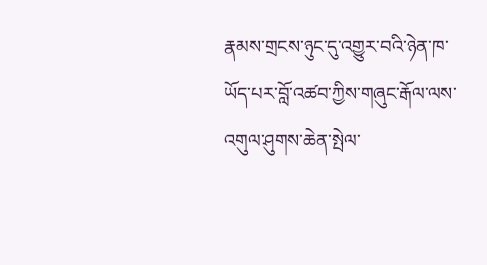རྣམས་གྲངས་ཉུང་དུ་འགྱུར་བའི་ཉེན་ཁ་ཡོད་པར་བློ་འཚབ་ཀྱིས་གཞུང་རྒོལ་ལས་འགུལ་ཤུགས་ཆེན་སྤེལ་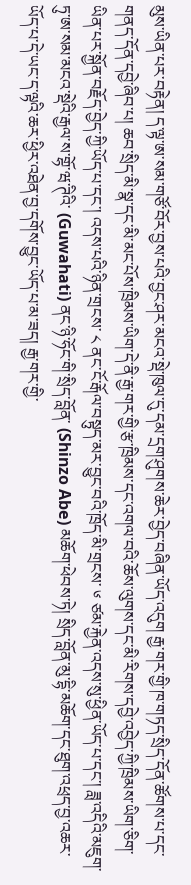མུས་ཡིན་པར་བརྟེན། ད་ལྟ་ཨ་སམ་གཙོ་བོར་བྱས་པའི་བྱང་ཤར་མངའ་སྡེ་ཁུལ་དུ་དམ་དྲག་ཤུགས་ཆེར་བྱེད་བཞིན་ཡོད་འདུག རྒྱ་གར་གྱི་ཁ་གཏད་སྲིད་དོན་ཚོགས་པ་དང་གནད་དོན་དབྱེ་ཞིབ་པ། ཆབ་སྲིད་མི་སྣ་དང་མི་མང་པོས་ཁྲིམས་ཡིག་དེ་ནི་རྒྱ་གར་གྱི་རྩ་ཁྲིམས་དང་འགལ་བའི་ཆོས་ལུགས་དང་མི་རིགས་དབྱེ་འབྱེད་ཀྱི་ཁྲིམས་ཡིག་ཅིག་ཡིན་པར་སྐྱོན་བརྗོད་བྱེད་ཀྱི་ཡོད་པ་དང་། འདས་པའི་ཉིན་གྲངས་ ༨ ནང་ངོ་རྒོལ་བསྟུད་མར་བྱུང་བའི་ཁྲོད་མི་གྲངས་ ༦ ཙམ་རྐྱེན་འདས་སུ་ཕྱིན་ཡོད་པ་དང་། ཟླ་འདིའི་མཇུག་ཏུ་ཨ་སམ་མངའ་སྡེའི་རྒྱལ་ས་གྷོ་ཝ་ཊིའི་ (Guwahati) ནང་ཉི་ཧོང་གི་སྲིད་བློན་ (Shinzo Abe) མཆོག་ཕེབས་ཏེ། སྲིད་བློན་མུ་དྷི་མཆོག་དང་ཐུག་འཕྲད་བྱ་འཆར་ཡོད་པ་དེ་ཡང་ད་ལྟའི་ཆར་ཕྱིར་འཐེན་བྱ་དགོས་བྱུང་ཡོད་པ་མ་ཟད། རྒྱ་གར་གྱི་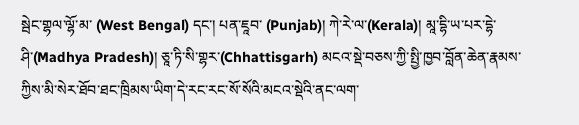སྦེང་གྷལ་ལྷོ་མ་ (West Bengal) དང་། པན་ཇཱབ་ (Punjab)། ཀེ་རེ་ལ་(Kerala)། མཱ་དྷི་ཡ་པར་དྷེ་ཤི་(Madhya Pradesh)། ཅཱ་ཏི་སི་གྷར་(Chhattisgarh) མངའ་སྡེ་བཅས་ཀྱི་སྤྱི་ཁྱབ་བློན་ཆེན་རྣམས་ཀྱིས་མི་སེར་ཐོབ་ཐང་ཁྲིམས་ཡིག་དེ་རང་རང་སོ་སོའི་མངའ་སྡེའི་ནང་ལག་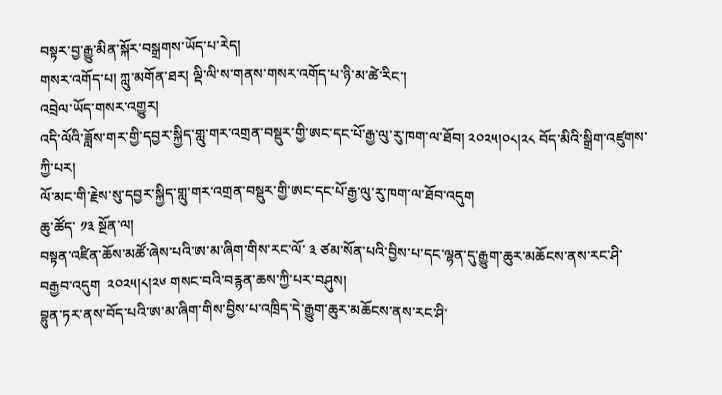བསྟར་བྱ་རྒྱུ་མིན་སྐོར་བསྒྲགས་ཡོད་པ་རེད།
གསར་འགོད་པ། ཀླུ་མགོན་ཐར། ལྡི་ལི་ས་གནས་གསར་འགོད་པ་ཉི་མ་ཚེ་རིང་།
འབྲེལ་ཡོད་གསར་འགྱུར།
འདི་ལོའི་ཟློས་གར་གྱི་དབྱར་སྐྱིད་གླུ་གར་འགྲན་བསྡུར་གྱི་ཨང་དང་པོ་རྒྱ་ལུ་རུ་ཁག་ལ་ཐོབ། ༢༠༢༥།༠༨།༢༨ བོད་མིའི་སྒྲིག་འཛུགས་ཀྱི་པར།
ལོ་མང་གི་རྗེས་སུ་དབྱར་སྐྱིད་གླུ་གར་འགྲན་བསྡུར་གྱི་ཨང་དང་པོ་རྒྱ་ལུ་རུ་ཁག་ལ་ཐོབ་འདུག
ཆུ་ཚོད་ ༡༣ སྔོན་ལ།
བསྟན་འཛིན་ཆོས་མཚོ་ཞེས་པའི་ཨ་མ་ཞིག་གིས་རང་ལོ་ ༣ ཙམ་སོན་པའི་བྱིས་པ་དང་ལྷན་དུ་རྒྱུག་ཆུར་མཆོངས་ནས་རང་ཤི་བརྒྱབ་འདུག  ༢༠༢༥།༨།༢༦ གསང་བའི་བརྙན་ཆས་ཀྱི་པར་བཤུས།
བྷུན་ཏར་ནས་བོད་པའི་ཨ་མ་ཞིག་གིས་བྱིས་པ་འཁྲིད་དེ་རྒྱུག་ཆུར་མཆོངས་ནས་རང་ཤི་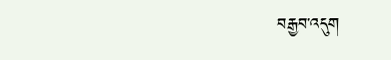བརྒྱབ་འདུག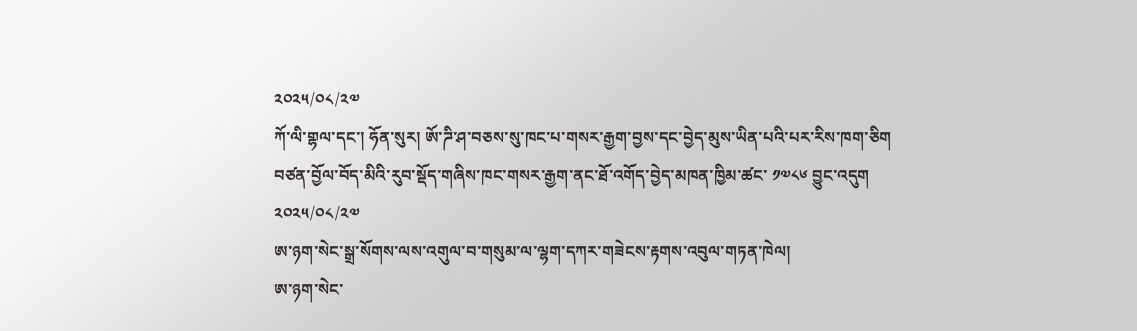༢༠༢༥/༠༨/༢༧
ཀོ་ལི་གྷལ་དང་། ཧོན་སུར། ཨོ་ཌི་ཤ་བཅས་སུ་ཁང་པ་གསར་རྒྱག་བྱས་དང་བྱེད་མུས་ཡིན་པའི་པར་རིས་ཁག་ཅིག
བཙན་བྱོལ་བོད་མིའི་རུབ་སྡོད་གཞིས་ཁང་གསར་རྒྱག་ནང་ཐོ་འགོད་བྱེད་མཁན་ཁྱིམ་ཚང་ ༡༧༨༦ བྱུང་འདུག
༢༠༢༥/༠༨/༢༧
ཨ་ཉག་སེང་སྒྲ་སོགས་ལས་འགུལ་བ་གསུམ་ལ་ལྷག་དཀར་གཟེངས་རྟགས་འབུལ་གཏན་ཁེལ།
ཨ་ཉག་སེང་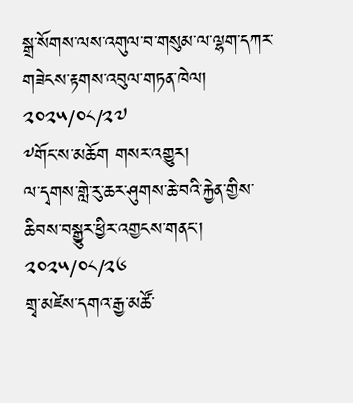སྒྲ་སོགས་ལས་འགུལ་བ་གསུམ་ལ་ལྷག་དཀར་གཟེངས་རྟགས་འབུལ་གཏན་ཁེལ།
༢༠༢༥/༠༨/༢༧
༸གོང་ས་མཆོག གསར་འགྱུར།
ལ་དྭགས་གླེ་རུ་ཆར་ཤུགས་ཆེ་བའི་རྐྱེན་གྱིས་ཆིབས་བསྒྱུར་ཕྱིར་འགྱངས་གནང་།
༢༠༢༥/༠༨/༢༦
གྲྭ་མཛེས་དགའ་རྒྱ་མཚོ་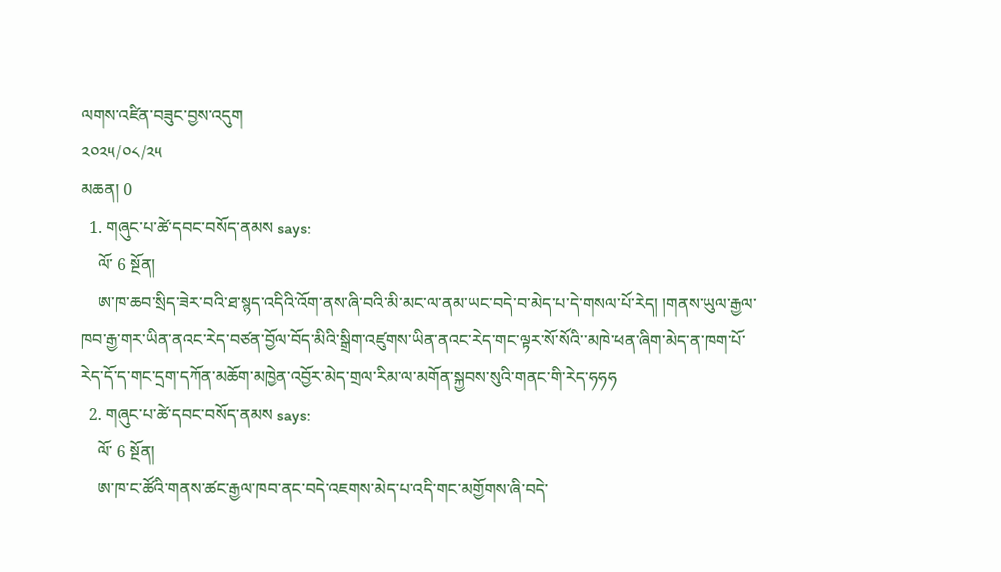ལགས་འཛིན་བཟུང་བྱས་འདུག
༢༠༢༥/༠༨/༢༥
མཆན། 0
  1. གཞུང་པ་ཚེ་དབང་བསོད་ནམས says:
    ལོ་ 6 སྔོན།
    ཨ་ཁ་ཆབ་སྲིད་ཟེར་བའི་ཐ་སྙད་འདིའི་འོག་ནས་ཞི་བའི་མི་མང་ལ་ནམ་ཡང་བདེ་བ་མེད་པ་དེ་གསལ་པོ་རེད། །གནས་ཡུལ་རྒྱལ་ཁབ་རྒྱ་གར་ཡིན་ནའང་རེད་བཙན་བྱོལ་བོད་མིའི་སྒྲིག་འཛུགས་ཡིན་ནའང་རེད་གང་ལྟར་སོ་སོའི་་མཁེ་ཕན་ཞིག་མེད་ན་ཁག་པོ་རེད་དོ་ད་གང་དྲག་དཀོན་མཆོག་མཁྱེན་འབྱོར་མེད་གྲལ་རིམ་ལ་མགོན་སྐྱབས་སུའི་གནང་གི་རེད་ཧཧཧ
  2. གཞུང་པ་ཚེ་དབང་བསོད་ནམས says:
    ལོ་ 6 སྔོན།
    ཨ་ཁ་ང་ཚོའི་གནས་ཚང་རྒྱལ་ཁབ་ནང་བདེ་འཇགས་མེད་པ་འདི་གང་མགྱོགས་ཞི་བདེ་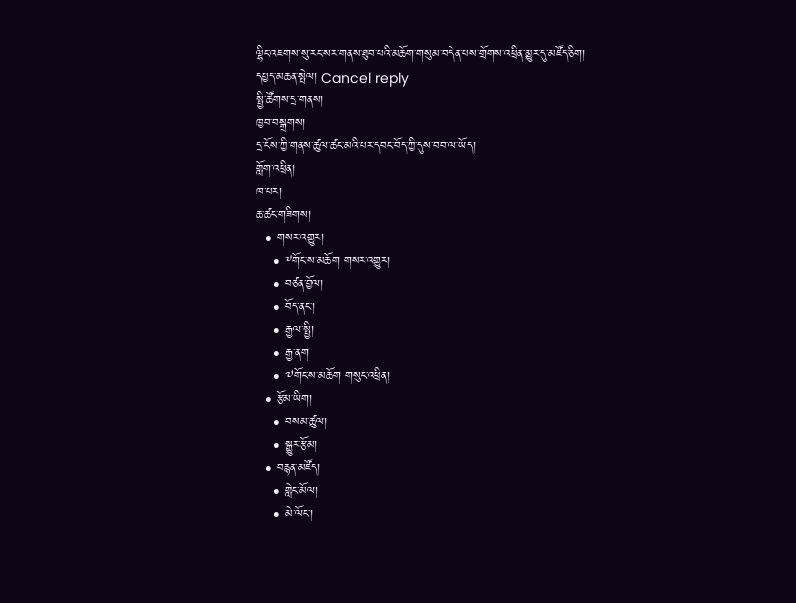ལྷིང་འཇགས་སུ་རང་སར་གནས་ཐུབ་པའི་མཆོག་གསུམ་བདེན་པས་གྲོགས་འཕྲིན་མྱུར་དུ་མཛོད་ཅིག།
དཔྱད་མཆན་སྤེལ། Cancel reply
སྤྱི་ཚོགས་དྲ་གནས།
ཁྱབ་བསྒྲགས།
དྲ་ངོས་ཀྱི་གནས་ཚུལ་ཚང་མའི་པར་དབང་བོད་ཀྱི་དུས་བབ་ལ་ཡོད།
གློག་འཕྲིན།
ཁ་པར།
ཆ་ཚང་གཟིགས།
  • གསར་འགྱུར།
    • ༸གོང་ས་མཆོག གསར་འགྱུར།
    • བཙན་བྱོལ།
    • བོད་ནང་།
    • རྒྱལ་སྤྱི།
    • རྒྱ་ནག
    • ༧གོང་ས་མཆོག གསུང་འཕྲིན།
  • རྩོམ་ཡིག།
    • བསམ་ཚུལ།
    • སྒྱུར་རྩོམ།
  • བརྙན་མཛོད།
    • གླེང་མོལ།
    • མེ་ལོང་།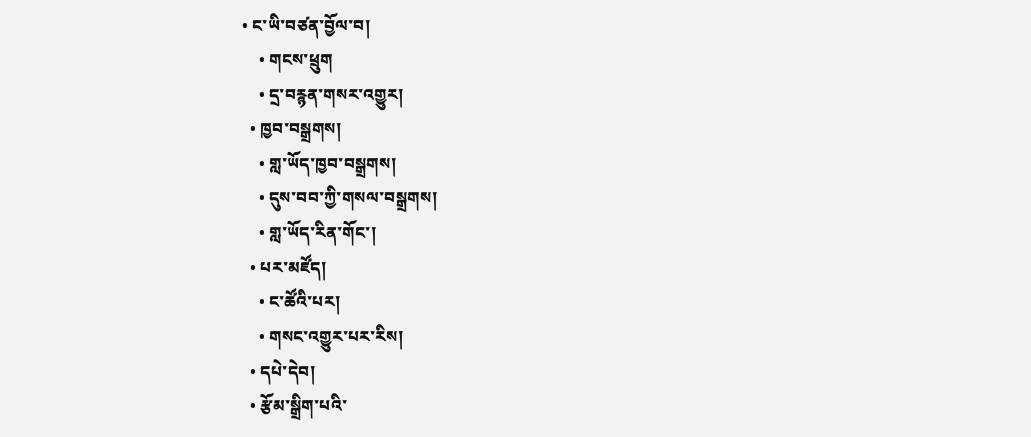• ང་ཡི་བཙན་བྱོལ་བ།
    • གངས་ཕྲུག
    • དྲ་བརྙན་གསར་འགྱུར།
  • ཁྱབ་བསྒྲགས།
    • གླ་ཡོད་ཁྱབ་བསྒྲགས།
    • དུས་བབ་ཀྱི་གསལ་བསྒྲགས།
    • གླ་ཡོད་རིན་གོང་།
  • པར་མཛོད།
    • ང་ཚོའི་པར།
    • གསང་འགྱུར་པར་རིས།
  • དཔེ་དེབ།
  • རྩོམ་སྒྲིག་པའི་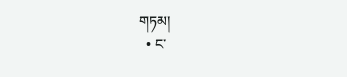གཏམ།
  • ང་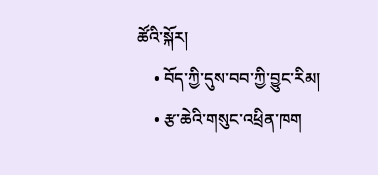ཚོའི་སྐོར།
    • བོད་ཀྱི་དུས་བབ་ཀྱི་བྱུང་རིམ།
    • རྩ་ཆེའི་གསུང་འཕྲིན་ཁག